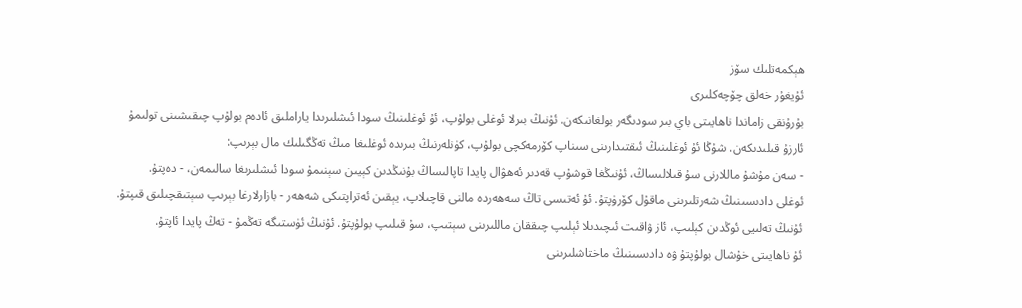ھېكمەتلىك سۆز
ئۇيغۇر خەلق چۆچەكلىرى
بۇرۇنقى زاماندا ناھايىتى باي بىر سودىگەر بولغانىكەن. ئۇنىڭ بىرلا ئوغلى بولۇپ، ئۇ ئوغلىنىڭ سودا ئىشلىرىدا ياراملىق ئادەم بولۇپ چىقىشىنى تولىمۇ ئارزۇ قىلىدىكەن. شۇڭا ئۇ ئوغلىنىڭ ئىقتىدارىنى سىناپ كۆرمەكچى بولۇپ، كۈنلەرنىڭ بىرىدە ئوغلىغا مىڭ تەڭگىلىك مال بېرىپ:
- سەن مۇشۇ ماللارنى سۇ قىلالىساڭ، ئۇنىڭغا قوشۇپ قەدىر ئەھۋال پايدا تاپالىساڭ بۇنىڭدىن كېيىن سېنىمۇ سودا ئىشلىرىغا سالىمەن، - دەپتۇ.
ئوغلى دادىسىنىڭ شەرتلىرىنى ماقۇل كۆرۈپتۇ. ئۇ ئەتىسى تاڭ سەھەردە مالنى قاچىلاپ، يېقىن ئەتراپتىكى شەھەر - بازارلارغا بېرىپ سېتىقچىلىق قىپتۇ. ئۇنىڭ تەلىيى ئوڭدىن كېلىپ، ئاز ۋاقىت ئىچىدىلا ئېلىپ چىققان ماللىرىنى سېتىپ، سۇ قىلىپ بولۇپتۇ. ئۇنىڭ ئۈستىگە تەڭمۇ - تەڭ پايدا ئاپتۇ.
ئۇ ناھايىتى خۇشال بولۇپتۇ ۋە دادىسىنىڭ ماختاشلىرىنى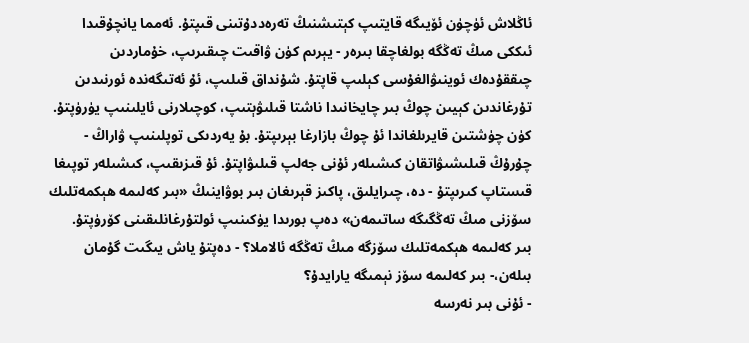ئاڭلاش ئۈچۈن ئۆيىگە قايتىپ كېتىشنىڭ تەرەددۇتىنى قىپتۇ. ئەمما يانچۇقىدا ئىككى مىڭ تەڭگە بولغاچقا بىرەر - يېرىم كۈن ۋاقىت چىقىرىپ، خۇماردىن چىققۇدەك ئوينىۋالغۇسى كېلىپ قاپتۇ. شۇنداق قىلىپ، ئۇ ئەتىگەندە ئورنىدىن تۇرغاندىن كېيىن چوڭ بىر چايخانىدا ناشتا قىلىۋېتىپ، كوچىلارنى ئايلىنىپ يۈرۈپتۇ.
كۈن چۈشتىن قايرىلغاندا ئۇ چوڭ بازارغا بېرىپتۇ. بۇ يەردىكى توپلىنىپ ۋاراڭ - چۇرۇڭ قىلىشىۋاتقان كىشىلەر ئۇنى جەلپ قىلىۋاپتۇ. ئۇ قىزىقىپ، كىشىلەر توپىغا قىستاپ كىرىپتۇ - دە، چىرايلىق، پاكىز قېرىغان بىر بوۋاينىڭ «بىر كەلىمە ھېكمەتلىك سۆزنى مىڭ تەڭگىگە ساتىمەن» دەپ بورىدا يۈكىنىپ ئولتۇرغانلىقىنى كۆرۈپتۇ.
بىر كەلىمە ھېكمەتلىك سۆزگە مىڭ تەڭگە ئالاملا؟ - دەپتۇ ياش يىگىت گۇمان بىلەن،- بىر كەلىمە سۆز نېمىگە يارايدۇ؟
- ئۇنى بىر نەرسە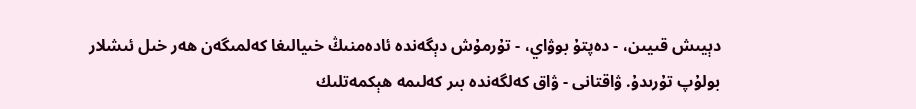دېيىش قىيىن، - دەپتۇ بوۋاي، - تۇرمۇش دېگەندە ئادەمنىڭ خىيالىغا كەلمىگەن ھەر خىل ئىشلار بولۇپ تۇرىدۇ. ۋاقتانى - ۋاق كەلگەندە بىر كەلىمە ھېكمەتلىك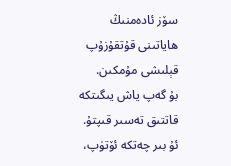سۆز ئادەمنىڭ ھاياتىنى قۇتقۇزۇپ قېلىشى مۇمكىن.
بۇ گەپ ياش يىگىتكە قاتتىق تەسىر قىپتۇ. ئۇ بىر چەتكە ئۆتۈپ،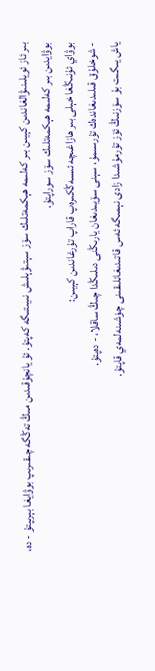بىر ئاز ئويلىنىۋالغاندىن كېيىن بىر كەلىمە ھېكمەتلىك سۆز سېتىۋېلىش نىيىتىگە كەپتۇ. ئۇ يانچۇقىدىن مىڭ تەڭگە چىقىرىپ بوۋايغا بېرىپتۇ - دە، بوۋايدىن بىر كەلىمە ھېكمەتلىك سۆز سوراپتۇ.
بوۋاي ئۇنىڭغا خېلى بىر ھازاغىچە ئىسەڭكىرەپ قاراپ تۇرغاندىن كېيىن:
- شوخلۇق قىلىدىغاندەك تۇرسىمۇ، سېنى سۆيىدىغان يارىڭنى دىلىڭدا چىڭ ساقلا، - دەپتۇ.
ياش يىگىت بۇ سۆزنىڭ ئۆز تۇرمۇشىدا زادى نېمىگە ئەس قاتىدىغانلىقىنى چۈشىنەلمەي قاپتۇ.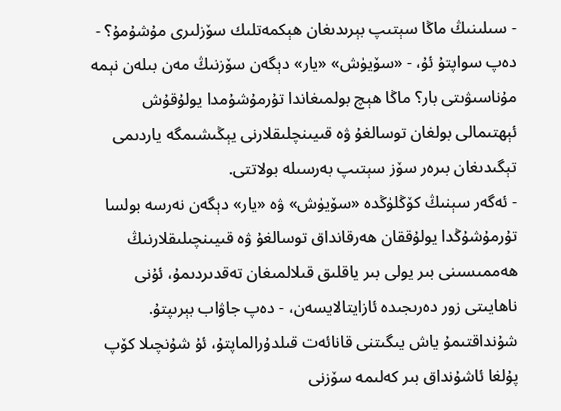- سىلىنىڭ ماڭا سېتىپ بېرىدىغان ھېكمەتلىك سۆزلىرى مۇشۇمۇ؟ - دەپ سواپتۇ ئۇ، - «سۆيۈش» «يار» دېگەن سۆزنىڭ مەن بىلەن نېمە مۇناسىۋىتى بار؟ ماڭا ھېچ بولمىغاندا تۇرمۇشۇمدا يولۇقۇش ئېھتىمالى بولغان توسالغۇ ۋە قىيىنچلىقلارنى يېڭىشىمگە ياردىمى تېگىدىغان بىرەر سۆز سېتىپ بەرسىلە بولاتتى.
- ئەگەر سېنىڭ كۆڭلۈڭدە «سۆيۈش» ۋە «يار» دېگەن نەرسە بولسا تۇرمۇشۇڭدا يولۇققان ھەرقانداق توسالغۇ ۋە قىيىنچىلىقلارنىڭ ھەممىسىنى بىر يولى بىر ياقلىق قىلالمىغان تەقدىردىمۇ، ئۇنى ناھايىتى زور دەرىجىدە ئازايتالايسەن، - دەپ جاۋاب بېرىپتۇ.
شۇنداقتىمۇ ياش يىگىتنى قانائەت قىلدۇرالماپتۇ، ئۇ شۇنچىلا كۆپ پۇلغا ئاشۇنداق بىر كەلىمە سۆزنى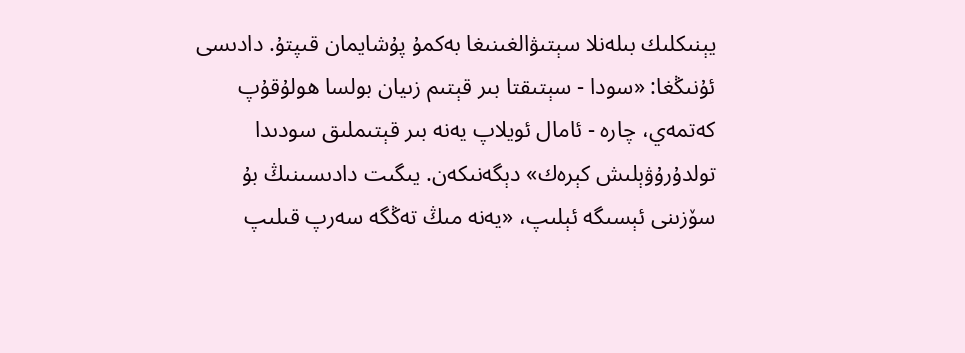يېنىكلىك بىلەنلا سېتىۋالغىنىغا بەكمۇ پۇشايمان قىپتۇ. دادىسى ئۇنىڭغا: «سودا - سېتىقتا بىر قېتىم زىيان بولسا ھولۇقۇپ كەتمەي، چارە - ئامال ئويلاپ يەنە بىر قېتىملىق سودىدا تولدۇرۇۋېلىش كېرەك» دېگەنىكەن. يىگىت دادىسىنىڭ بۇ سۆزىنى ئېسىگە ئېلىپ، «يەنە مىڭ تەڭگە سەرپ قىلىپ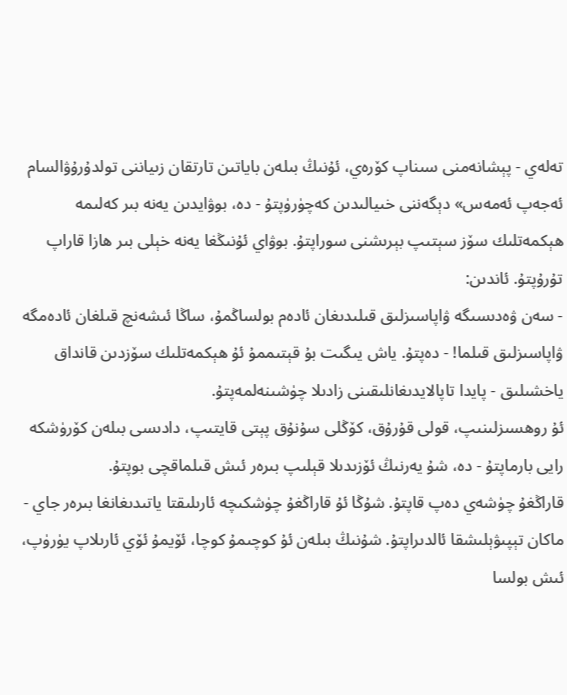تەلەي - پېشانەمنى سىناپ كۆرەي، ئۇنىڭ بىلەن باياتىن تارتقان زىياننى تولدۇرۇۋالسام ئەجەپ ئەمەس» دېگەننى خىيالىدىن كەچۈرۈپتۇ - دە، بوۋايدىن يەنە بىر كەلىمە ھېكمەتلىك سۆز سېتىپ بېرىشنى سوراپتۇ. بوۋاي ئۇنىڭغا يەنە خېلى بىر ھازا قاراپ تۇرۇپتۇ. ئاندىن:
- سەن ۋەدىسىگە ۋاپاسىزلىق قىلىدىغان ئادەم بولساڭمۇ، ساڭا ئىشەنچ قىلغان ئادەمگە ۋاپاسىزلىق قىلما! - دەپتۇ. ياش يىگىت بۇ قېتىممۇ ئۇ ھېكمەتلىك سۆزدىن قانداق ياخشىلىق - پايدا تاپالايدىغانلىقىنى زادىلا چۈشىنەلمەپتۇ.
ئۇ روھسىزلىنىپ، قولى قۇرۇق، كۆڭلى سۇنۇق پېتى قايتىپ، دادىسى بىلەن كۆرۈشكە رايى بارماپتۇ - دە، شۇ يەرنىڭ ئۆزىدىلا قېلىپ بىرەر ئىش قىلماقچى بوپتۇ.
قاراڭغۇ چۈشەي دەپ قاپتۇ. شۇڭا ئۇ قاراڭغۇ چۈشكىچە ئارىلىقتا ياتىدىغانغا بىرەر جاي - ماكان تېپىۋېلىشقا ئالدىراپتۇ. شۇنىڭ بىلەن ئۇ كوچىمۇ كوچا، ئۆيمۇ ئۆي ئارىلاپ يۈرۈپ، ئىش بولسا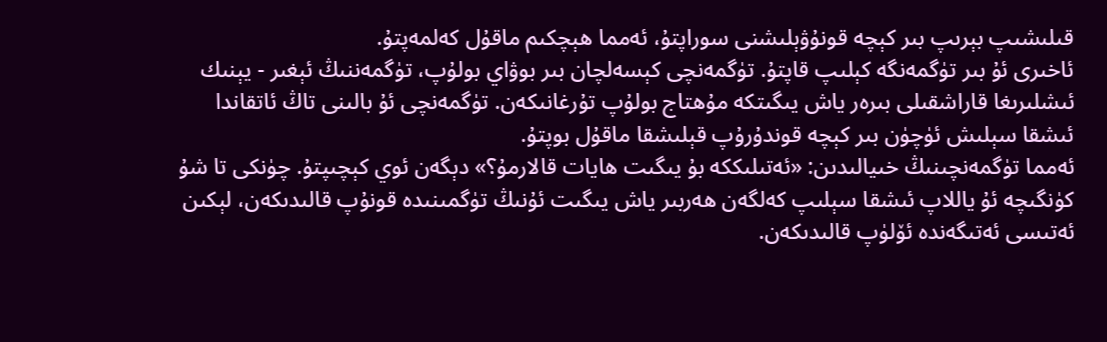قىلىشىپ بېرىپ بىر كېچە قونۇۋېلىشنى سوراپتۇ، ئەمما ھېچكىم ماقۇل كەلمەپتۇ.
ئاخىرى ئۇ بىر تۈگمەنگە كېلىپ قاپتۇ. تۈگمەنچى كېسەلچان بىر بوۋاي بولۇپ، تۈگمەننىڭ ئېغىر - يېنىك ئىشلىرىغا قاراشقىلى بىرەر ياش يىگىتكە مۇھتاج بولۇپ تۇرغانىكەن. تۈگمەنچى ئۇ بالىنى تاڭ ئاتقاندا ئىشقا سېلىش ئۈچۈن بىر كېچە قوندۇرۇپ قېلىشقا ماقۇل بوپتۇ.
ئەمما تۈگمەنچىنىڭ خىيالىدىن: «ئەتىلىككە بۇ يىگىت ھايات قالارمۇ؟» دېگەن ئوي كېچىپتۇ. چۈنكى تا شۇ كۈنگىچە ئۇ ياللاپ ئىشقا سېلىپ كەلگەن ھەربىر ياش يىگىت ئۇنىڭ تۈگمىنىدە قونۇپ قالىدىكەن، لېكىن ئەتىسى ئەتىگەندە ئۆلۈپ قالىدىكەن.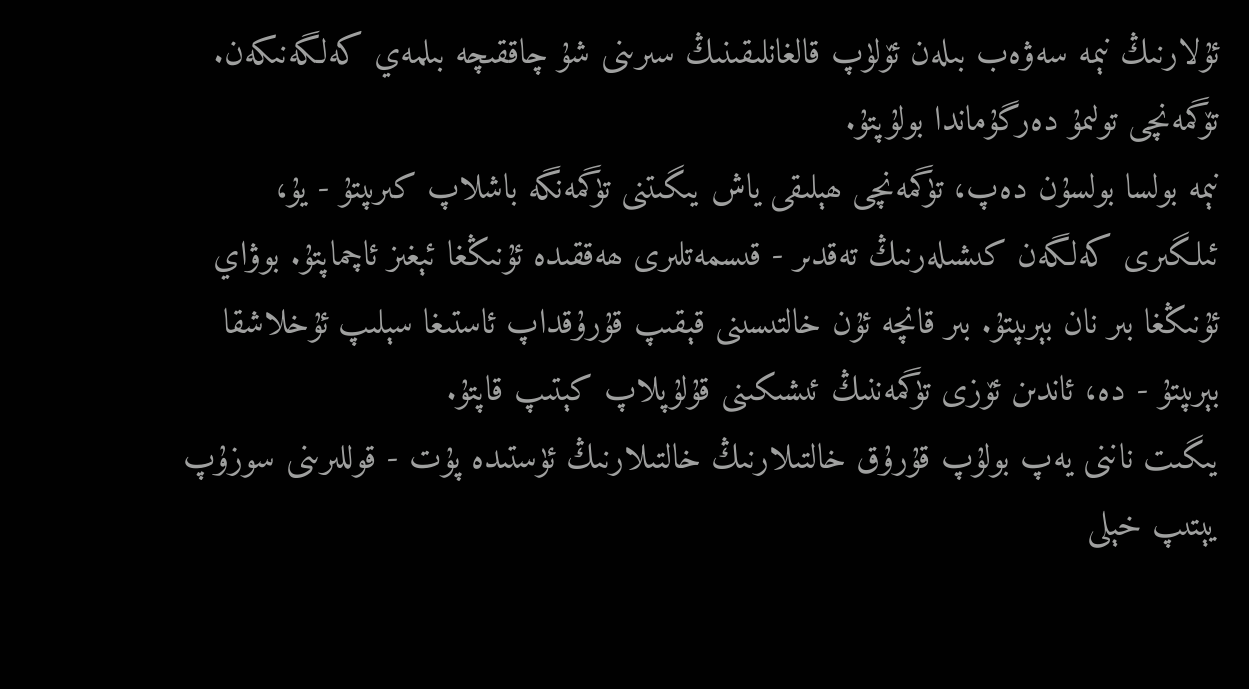ئۇلارنىڭ نېمە سەۋەب بىلەن ئۆلۈپ قالغانلىقىنىڭ سىرىنى شۇ چاققىچە بىلمەي كەلگەنىكەن. تۆگمەنچى تولىمۇ دەرگۇماندا بولۇپتۇ.
نېمە بولسا بولسۇن دەپ، تۈگمەنچى ھېلىقى ياش يىگىتنى تۈگمەنگە باشلاپ كىرىپتۇ - يۇ، ئىلگىرى كەلگەن كىشىلەرنىڭ تەقدىر - قىسمەتلىرى ھەققىدە ئۇنىڭغا ئېغىز ئاچماپتۇ. بوۋاي ئۇنىڭغا بىر نان بېرىپتۇ. بىر قانچە ئۇن خالتىسىنى قېقىپ قۇرۇقداپ ئاستىغا سېلىپ ئۇخلاشقا بېرىپتۇ - دە، ئاندىن ئۆزى تۈگمەننىڭ ئىشىكىنى قۇلۇپلاپ كېتىپ قاپتۇ.
يىگىت ناننى يەپ بولۇپ قۇرۇق خالتىلارنىڭ خالتىلارنىڭ ئۈستىدە پۇت - قوللىرىنى سوزۇپ يېتىپ خېلى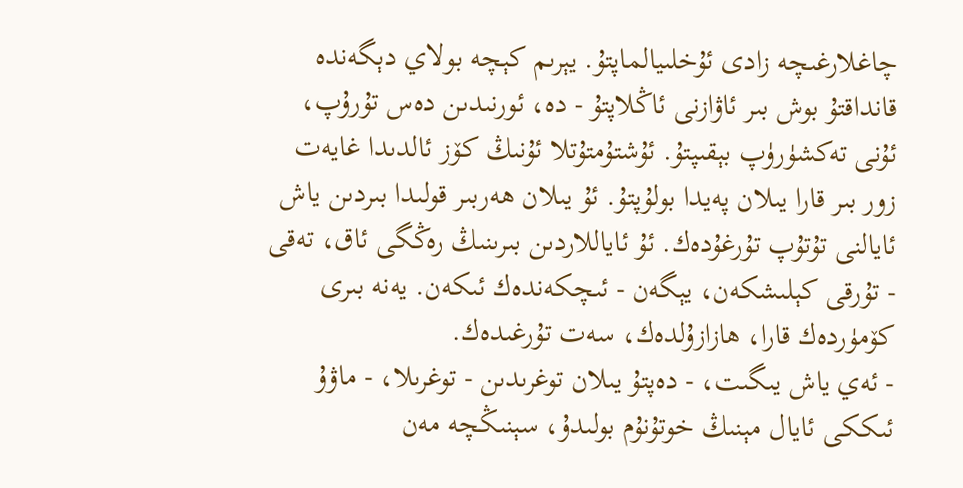چاغلارغىچە زادى ئۇخلىيالماپتۇ. يېرىم كېچە بولاي دېگەندە قانداقتۇ بوش بىر ئاۋازنى ئاڭلاپتۇ - دە، ئورنىدىن دەس تۇرۇپ، ئۇنى تەكشۈرۈپ بېقىپتۇ. ئۇشتۇمتۇتلا ئۇنىڭ كۆز ئالدىدا غايەت زور بىر قارا يىلان پەيدا بولۇپتۇ. ئۇ يىلان ھەربىر قولىدا بىردىن ياش ئايالنى تۇتۇپ تۇرغۇدەك. ئۇ ئاياللاردىن بىرىنىڭ رەڭگى ئاق، تەقى - تۇرقى كېلىشكەن، يېگەن - ئىچكەندەك ئىكەن. يەنە بىرى كۆمۈردەك قارا، ھازازۇلدەك، سەت تۇرغىدەك.
- ئەي ياش يىگىت، - دەپتۇ يىلان توغرىدىن - توغرىلا، - ماۋۇ ئىككى ئايال مېنىڭ خوتۇنۇم بولىدۇ، سېنىڭچە مەن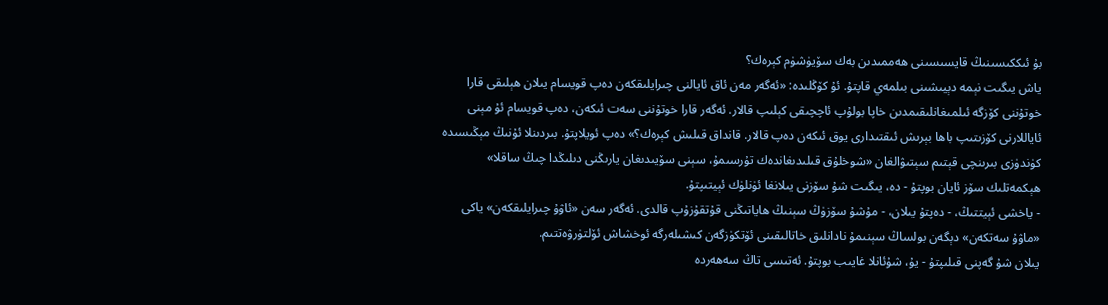بۇ ئىككىسىنىڭ قايسىسىنى ھەممىدىن بەك سۆيۈشۈم كېرەك؟
ياش يىگىت نېمە دېيىشىنى بىلمەي قاپتۇ. ئۇ كۆڭلىدە: «ئەگەر مەن ئاق ئايالنى چىرايلىقكەن دەپ قويسام يىلان ھېلىقى قارا خوتۇننى كۆزگە ئىلمىغانلىقىمدىن خاپا بولۇپ ئاچچىقى كېلىپ قالار. ئەگەر قارا خوتۇننى سەت ئىكەن، دەپ قويسام ئۇ مېنى ئاياللارنى كۆزىتىپ باھا بېرىش ئىقتىدارى يوق ئىكەن دەپ قالار. قانداق قىلىش كېرەك؟» دەپ ئويلاپتۇ. بىردىنلا ئۇنىڭ مېڭىسىدە كۈندۈزى بىرىنچى قېتىم سېتىۋالغان «شوخلۇق قىلىدىغاندەك تۇرسىمۇ، سېنى سۆيىدىغان يارىڭنى دىلىڭدا چىڭ ساقلا» ھېكمەتلىك سۆز ئايان بوپتۇ - دە، يىگىت شۇ سۆزنى يىلانغا ئۈنلۈك ئېيتىپتۇ.
- ياخشى ئېيتتىڭ، - دەپتۇ يىلان، - مۇشۇ سۆزۈڭ سېنىڭ ھاياتىڭنى قۇتقۇزۇپ قالدى. ئەگەر سەن «ئاۋۇ چىرايلىقكەن» ياكى «ماۋۇ سەتكەن» دېگەن بولساڭ سېنىمۇ نادانلىق خاتالىقىنى ئۆتكۈزگەن كىشىلەرگە ئوخشاش ئۆلتۈرۋەتتىم.
يىلان شۇ گەپنى قىلىپتۇ - يۇ، شۇئانلا غايىب بوپتۇ. ئەتىسى تاڭ سەھەردە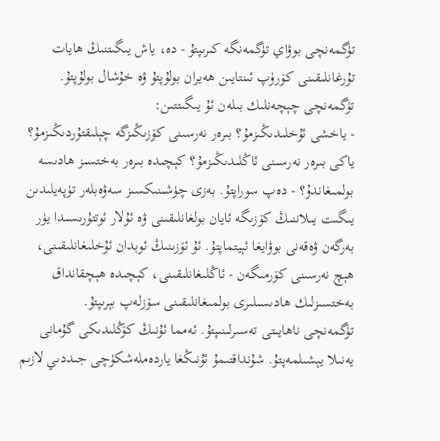تۈگمەنچى بوۋاي تۈگمەنگە كىرىپتۇ - دە، ياش يىگىتنىڭ ھايات تۇرغانلىقىنى كۆرۈپ ئىنتايىن ھەيران بولۇپتۇ ۋە خۇشال بولۇپتۇ.
تۈگمەنچى چېچەنلىك بىلەن ئۇ يىگىتتىن:
- ياخشى ئۇخلىدىڭىزمۇ؟ بىرەر نەرسىنى كۆزىڭىزگە چېلىقتۇردىڭىزمۇ؟ ياكى بىرەر نەرسىنى ئاڭلىدىڭىزمۇ؟ كېچىدە بىرەر بەختسىز ھادىسە بولمىغاندۇ؟ - دەپ سوراپتۇ. بەزى چۈشىنىكسىز سەۋەبلەر تۈپەيلىدىن يىگىت يىلاننىڭ كۆزىگە ئايان بولغانلىقىنى ۋە ئۇلار ئوتتۇرىسىدا يۈر بەرگەن ۋەقەنى بوۋايغا ئېيتماپتۇ. ئۇ ئۆزىنىڭ ئوبدان ئۇخلىغانلىقىنى، ھېچ نەرسىنى كۆرمىگەن - ئاڭلىغانلىقىنى، كېچىدە ھېچقانداق بەختسىزلىك ھادىسىلىرى بولمىغانلىقىنى سۆزلەپ بېرىپتۇ.
تۈگمەنچى ناھايىتى تەسىرلىنىپتۇ. ئەمما ئۇنىڭ كۆڭلىدىكى گۇمانى يەنىلا يېشىلمەپتۇ. شۇنداقتىمۇ ئۇنىڭغا ياردەملەشكۈچى جىددىي لازىم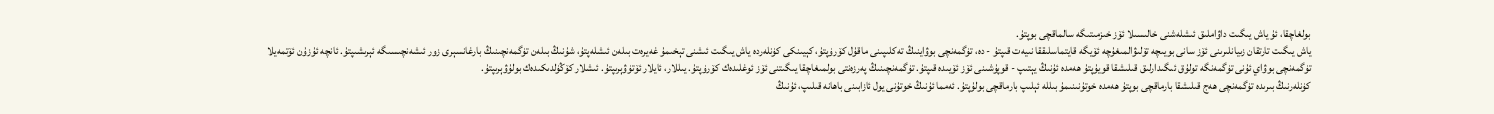بولغاچقا، ئۇ ياش يىگىت داۋاملىق ئىشلەشنى خالىسىلا ئۆز خىزمىتىگە سالماقچى بوپتۇ.
ياش يىگىت تارتقان زىيانلىرىنى ئۆز سانى بويىچە تۆلىۋالمىغۇچە ئۆيگە قايتماسلىققا نىيەت قىپتۇ - دە، تۈگمەنچى بوۋاينىڭ تەكلىپىنى ماقۇل كۆرۈپتۇ، كېيىنكى كۈنلەردە ياش يىگىت ئىشنى تېخىمۇ غەيرەت بىلەن ئىشلەپتۇ، شۇنىڭ بىلەن تۈگمەنچىنىڭ بارغانسېرى زور ئىشەنچىسىگە ئېرىشىپتۇ. ئانچە ئۇزۇن ئۆتمەيلا تۈگمەنچى بوۋاي ئۇنى تۈگمەنگە تولۇق ئىگىدارلىق قىلىشقا قويۇپتۇ ھەمدە ئۇنىڭ يېتىپ - قوپۇشىنى ئۆز ئۆيىدە قىپتۇ. تۈگمەنچىنىڭ پەرزەنتى بولمىغاچقا يىگىتنى ئۆز ئوغلىدەك كۆرۈپتۇ. يىللار، ئايلار ئۆتۈۋېرىپتۇ. ئىشلار كۆڭۈلدىكىدەك بولۇۋېرىپتۇ.
كۈنلەرنىڭ بىرىدە تۈگمەنچى ھەج قىلىشقا بارماقچى بوپتۇ ھەمدە خوتۇنىنىمۇ بىللە ئېلىپ بارماقچى بولۇپتۇ. ئەمما ئۇنىڭ خوتۇنى يول ئازابىنى باھانە قىلىپ، ئۇنىڭ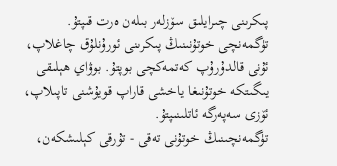پىكرىنى چىرايلىق سۆزلەر بىلەن ەرت قىپتۇ. تۈگمەنچى خوتۇنىنىڭ پىكرىنى ئورۇنلۇق چاغلاپ، ئۇنى قالدۇرۇپ كەتمەكچى بوپتۇ. بوۋاي ھېلىقى يىگىتكە خوتۇنىغا ياخشى قاراپ قويۇشنى تاپىلاپ، ئۆزى سەپەرگە ئاتلىنىپتۇ.
تۈگمەنچىنىڭ خوتۇنى تەقى - تۇرقى كېلىشكەن،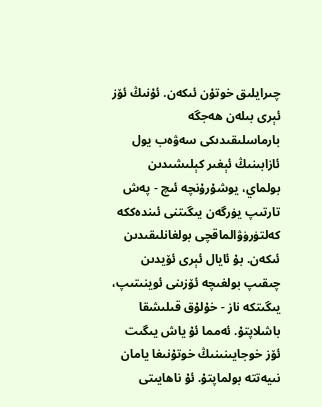چىرايلىق خوتۇن ئىكەن. ئۇنىڭ ئۆز ئېرى بىلەن ھەجگە بارماسلىقىدىكى سەۋەب يول ئازابىنىڭ ئېغىر كېلىشىدىن بولماي، يوشۇرۇنچە ئىچ - پەش تارتىپ يۈرگەن يىگىتنى ئىندەككە كەلتۈرۈۋالماقچى بولغانلىقىدىن ئىكەن. بۇ ئايال ئېرى ئۆيدىن چىقىپ بولغىچە ئۆزىنى ئوينىتىپ، يىگىتكە ناز - خۇلۇق قىلىشقا باشلاپتۇ. ئەمما ئۇ ياش يىگىت ئۆز خوجايىنىنىڭ خوتۇنىغا يامان نىيەتتە بولماپتۇ. ئۇ ناھايىتى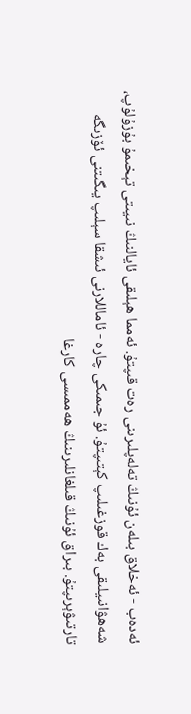ئەدەب - ئەخلاق بىلەن ئۇنىڭ تەلەپلىرىنى رەت قىپتۇ. ئەمما ھېلىقى ئايالنىڭ نىيىتى تېخىمۇ بۇزۇلۇپ، شەھۋانىيلىقى بەك قوزغىلىپ كېتىپتۇ. ئۇ جىمىكى چارە - ئاماللارنى ئىشقا سېلىپ يىگىتنى ئۆزىگە تارتىۋېرىپتۇ. بىراق ئۇنىڭ قىلغانلىرىنىڭ ھەممىسى كارغا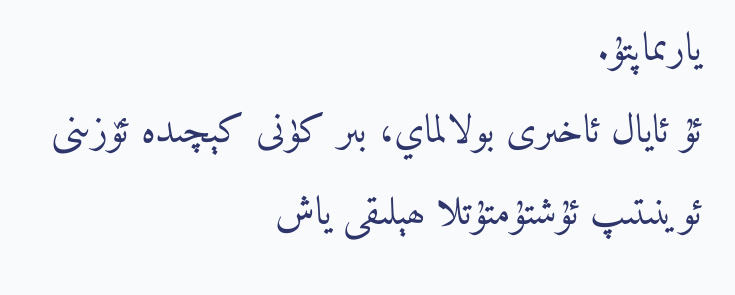يارىماپتۇ.
ئۇ ئايال ئاخىرى بولالماي، بىر كۈنى كېچىدە ئۆزىنى ئوينىتىپ ئۇشتۇمتۇتلا ھېلىقى ياش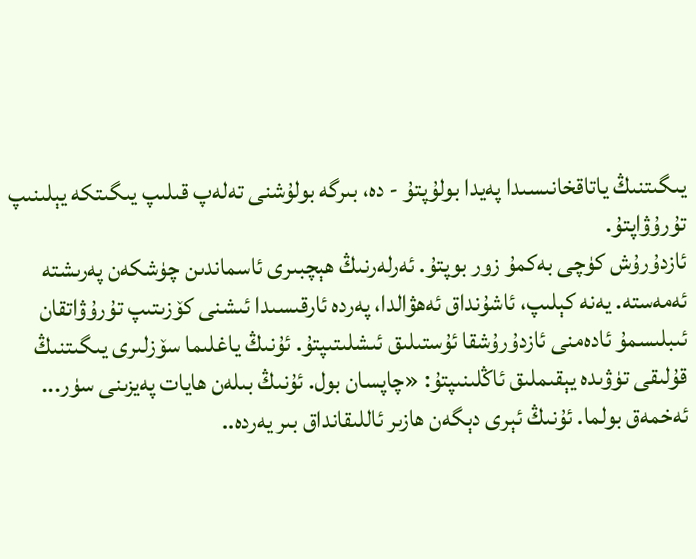يىگىتنىڭ ياتاقخانىسىدا پەيدا بولۇپتۇ - دە، بىرگە بولۇشنى تەلەپ قىلىپ يىگىتكە يېلىنىپ تۇرۇۋاپتۇ.
ئازدۇرۇش كۈچى بەكمۇ زور بوپتۇ. ئەرلەرنىڭ ھېچبىرى ئاسماندىن چۈشكەن پەرىشتە ئەمەستە. يەنە كېلىپ، ئاشۇنداق ئەھۋالدا، پەردە ئارقىسىدا ئىشنى كۆزىتىپ تۇرۇۋاتقان ئىبلىسمۇ ئادەمنى ئازدۇرۇشقا ئۇستىلىق ئىشلىتىپتۇ. ئۇنىڭ ياغلىما سۆزلىرى يىگىتنىڭ قۇلىقى تۈۋىدە يېقىملىق ئاڭلىنىپتۇ: «چاپسان بول. ئۇنىڭ بىلەن ھايات پەيزىنى سۈر... ئەخمەق بولما. ئۇنىڭ ئېرى دېگەن ھازىر ئاللىقانداق بىر يەردە..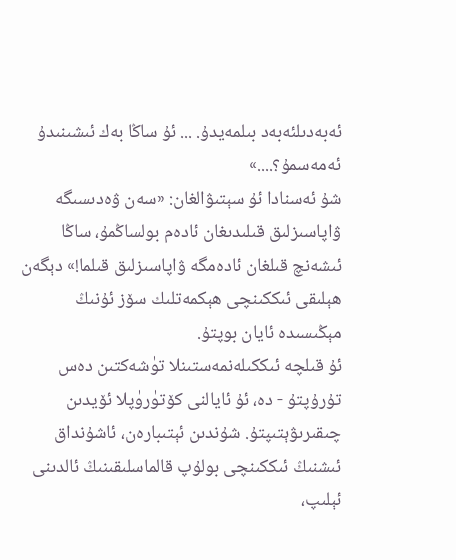ئەبەدىلئەبەد بىلمەيدۇ. ... ئۇ ساڭا بەك ئىشىنىدۇ ئەمەسمۇ؟....»
شۇ ئەسنادا ئۇ سېتىۋالغان: «سەن ۋەدىسىگە ۋاپاسىزلىق قىلىدىغان ئادەم بولساڭمۇ، ساڭا ئىشەنچ قىلغان ئادەمگە ۋاپاسىزلىق قىلما!» دېگەن ھېلىقى ئىككىنچى ھېكمەتلىك سۆز ئۇنىڭ مېڭىسىدە ئايان بوپتۇ.
ئۇ قىلچە ئىككىلەنمەستىنلا تۈشەكتىن دەس تۇرۇپتۇ - دە، ئۇ ئايالنى كۆتۈرۈپلا ئۆيدىن چىقىرىۋېتىپتۇ. شۇندىن ئېتىبارەن، ئاشۇنداق ئىشنىڭ ئىككىنچى بولۇپ قالماسلىقىنىڭ ئالدىنى ئېلىپ،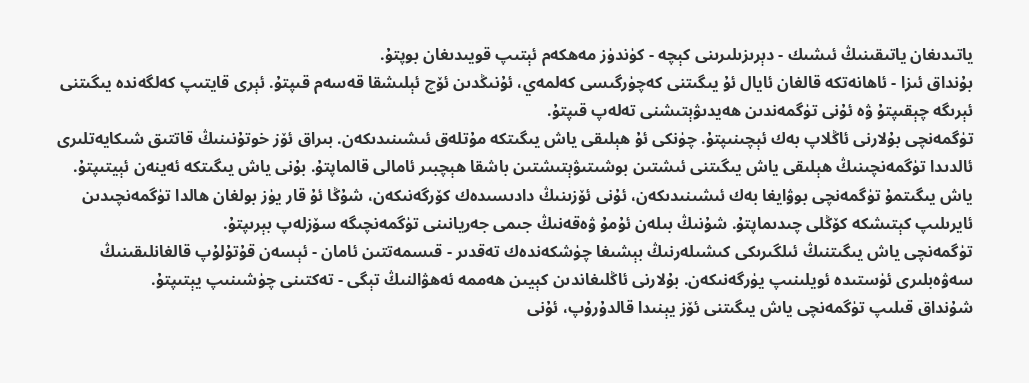ياتىدىغان ياتىقىنىڭ ئىشىك - دېرىزىلىرىنى كېچە - كۈندۈز مەھكەم ئېتىپ قويىدىغان بوپتۇ.
بۇنداق ئىزا - ئاھانەتكە قالغان ئايال ئۇ يىگىتنى كەچۈرگىسى كەلمەي، ئۇنىڭدىن ئۆچ ئېلىشقا قەسەم قىپتۇ. ئېرى قايتىپ كەلگەندە يىگىتنى ئېرىگە چېقىپتۇ ۋە ئۇنى تۈگمەندىن ھەيدىۋېتىشنى تەلەپ قىپتۇ.
تۈگمەنچى بۇلارنى ئاڭلاپ بەك ئېچىنىپتۇ. چۈنكى ئۇ ھېلىقى ياش يىگىتكە مۇتلەق ئىشىنىدىكەن. بىراق ئۆز خوتۇنىنىڭ قاتتىق شىكايەتلىرى ئالدىدا تۈگمەنچىنىڭ ھېلىقى ياش يىگىتنى ئىشتىن بوشىتىۋېتىشتىن باشقا ھېچبىر ئامالى قالماپتۇ. بۇنى ياش يىگىتكە ئەينەن ئېيتىپتۇ.
ياش يىگىتمۇ تۈگمەنچى بوۋايغا بەك ئىشىنىدىكەن، ئۇنى ئۆزىنىڭ دادىسىدەك كۆرگەنىكەن، شۇڭا ئۇ قار يۈز بولغان ھالدا تۈگمەنچىدىن ئايرىلىپ كېتىشكە كۆڭلى چىدىماپتۇ. شۇنىڭ بىلەن ئۇمۇ ۋەقەنىڭ جىمى جەريانىنى تۈگمەنچىگە سۆزلەپ بېرىپتۇ.
تۈگمەنچى ياش يىگىتنىڭ ئىلگىرىكى كىشىلەرنىڭ بېشىغا چۈشكەندەك تەقدىر - قىسمەتتىن ئامان - ئېسەن قۇتۇلۇپ قالغانلىقىنىڭ سەۋەبلىرى ئۈستىدە ئويلىنىپ يۈرگەنىكەن. بۇلارنى ئاڭلىغاندىن كېيىن ھەممە ئەھۋالنىڭ تېگى - تەكتىنى چۈشىنىپ يېتىپتۇ.
شۇنداق قىلىپ تۈگمەنچى ياش يىگىتنى ئۆز يېنىدا قالدۇرۇپ، ئۇنى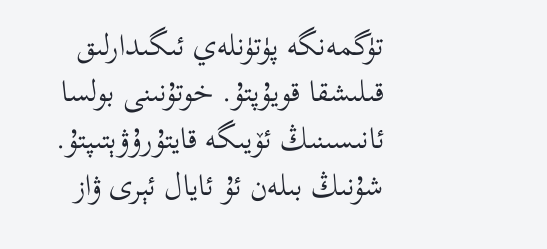تۈگمەنگە پۈتۈنلەي ئىگىدارلىق قىلىشقا قويۇپتۇ. خوتۇنىنى بولسا ئانىسىنىڭ ئۆيىگە قايتۇرۇۋېتىپتۇ. شۇنىڭ بىلەن ئۇ ئايال ئېرى ۋاز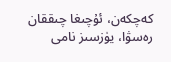كەچكەن، ئۇچىغا چىققان رەسۋا، يۈزسىز نامى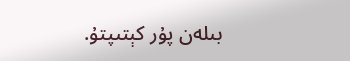بىلەن پۇر كېتىپتۇ.